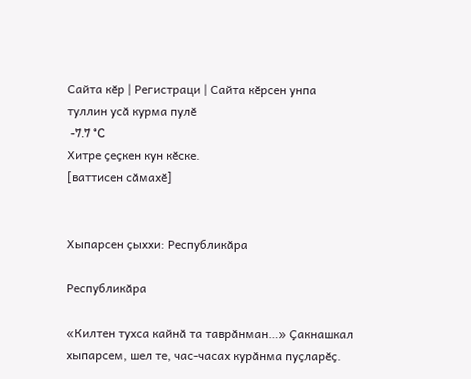Сайта кӗр | Регистраци | Сайта кӗрсен унпа туллин усӑ курма пулӗ
 -7.7 °C
Хитре ҫеҫкен кун кӗске.
[ваттисен сӑмахӗ]


Хыпарсен ҫыххи: Республикӑра

Республикӑра

«Килтен тухса кайнӑ та таврӑнман…» Ҫакнашкал хыпарсем, шел те, час-часах курӑнма пуҫларӗҫ.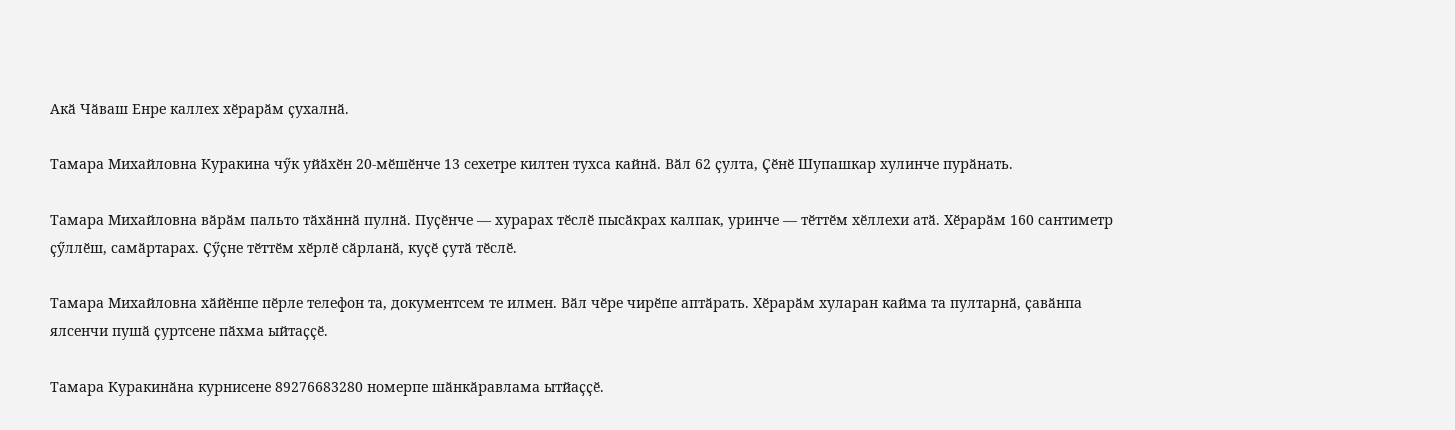Акӑ Чӑваш Енре каллех хӗрарӑм ҫухалнӑ.

Тамара Михайловна Куракина чӳк уйӑхӗн 20-мӗшӗнче 13 сехетре килтен тухса кайнӑ. Вӑл 62 ҫулта, Ҫӗнӗ Шупашкар хулинче пурӑнать.

Тамара Михайловна вӑрӑм пальто тӑхӑннӑ пулнӑ. Пуҫӗнче — хурарах тӗслӗ пысӑкрах калпак, уринче — тӗттӗм хӗллехи атӑ. Хӗрарӑм 160 сантиметр ҫӳллӗш, самӑртарах. Ҫӳҫне тӗттӗм хӗрлӗ сӑрланӑ, куҫӗ ҫутӑ тӗслӗ.

Тамара Михайловна хӑйӗнпе пӗрле телефон та, документсем те илмен. Вӑл чӗре чирӗпе аптӑрать. Хӗрарӑм хуларан кайма та пултарнӑ, ҫавӑнпа ялсенчи пушӑ ҫуртсене пӑхма ыйтаҫҫӗ.

Тамара Куракинӑна курнисене 89276683280 номерпе шӑнкӑравлама ытйаҫҫӗ.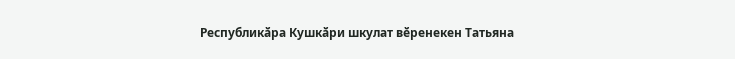Республикӑра Кушкӑри шкулат вӗренекен Татьяна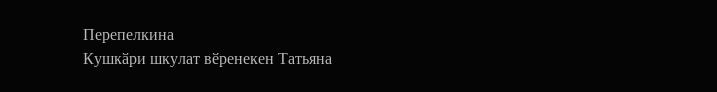Перепелкина
Кушкӑри шкулат вӗренекен Татьяна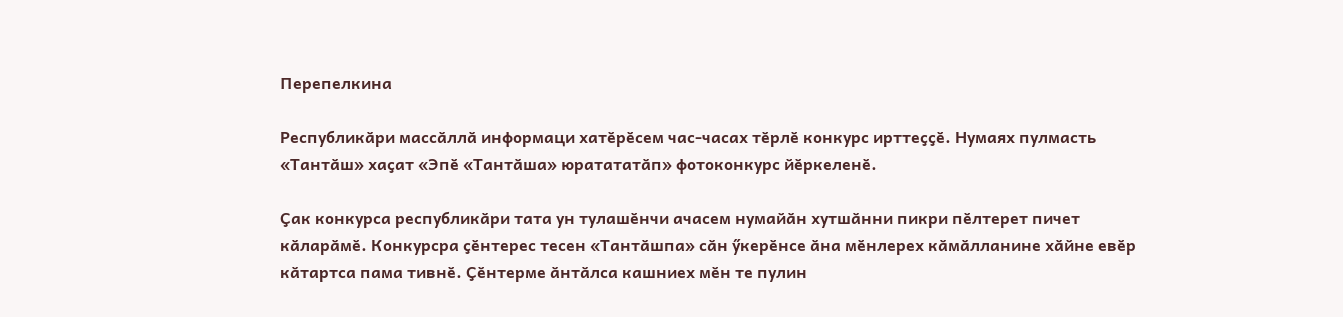Перепелкина

Республикӑри массӑллӑ информаци хатӗрӗсем час-часах тӗрлӗ конкурс ирттеҫҫӗ. Нумаях пулмасть «Тантӑш» хаҫат «Эпӗ «Тантӑша» юратататӑп» фотоконкурс йӗркеленӗ.

Ҫак конкурса республикӑри тата ун тулашӗнчи ачасем нумайӑн хутшӑнни пикри пӗлтерет пичет кӑларӑмӗ. Конкурсра ҫӗнтерес тесен «Тантӑшпа» сӑн ӳкерӗнсе ӑна мӗнлерех кӑмӑлланине хӑйне евӗр кӑтартса пама тивнӗ. Ҫӗнтерме ӑнтӑлса кашниех мӗн те пулин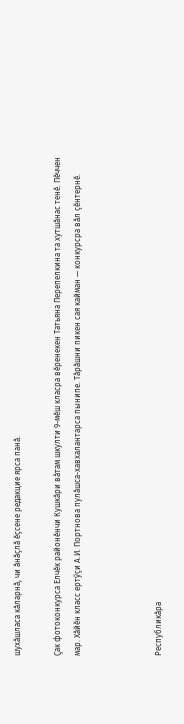шухӑшласа кӑларнӑ, чи ӑнӑҫлӑ ӗҫсене редакцие ярса панӑ.

Ҫак фотоконкурса Елчӗк районӗнчи Кушкӑри вӑтам шкулти 9-мӗш класра вӗренекен Татьяна Перепелкина та хутшӑнас тенӗ. Пӗччен мар. Хӑйӗн класс ертӳҫи А.И. Портнова пулӑшса-хавхалантарса пынипе. Тӑрӑшни пикен сая кайман — конкурсра вӑл ҫӗнтернӗ.



Республикӑра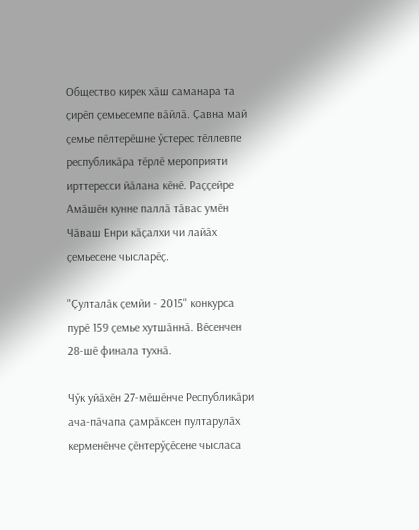Общество кирек хӑш саманара та ҫирӗп ҫемьесемпе вӑйлӑ. Ҫавна май ҫемье пӗлтерӗшне ӳстерес тӗллевпе республикӑра тӗрлӗ мероприяти ирттересси йӑлана кӗнӗ. Раҫҫейре Амӑшӗн кунне паллӑ тӑвас умӗн Чӑваш Енри кӑҫалхи чи лайӑх ҫемьесене чысларӗҫ.

"Ҫулталӑк ҫемйи - 2015" конкурса пурӗ 159 ҫемье хутшӑннӑ. Вӗсенчен 28-шӗ финала тухнӑ.

Чӳк уйӑхӗн 27-мӗшӗнче Республикӑри ача-пӑчапа ҫамрӑксен пултарулӑх керменӗнче ҫӗнтерӳҫӗсене чысласа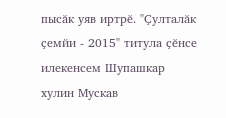пысӑк уяв иртрӗ. "Ҫулталӑк ҫемйи - 2015" титула ҫӗнсе илекенсем Шупашкар хулин Мускав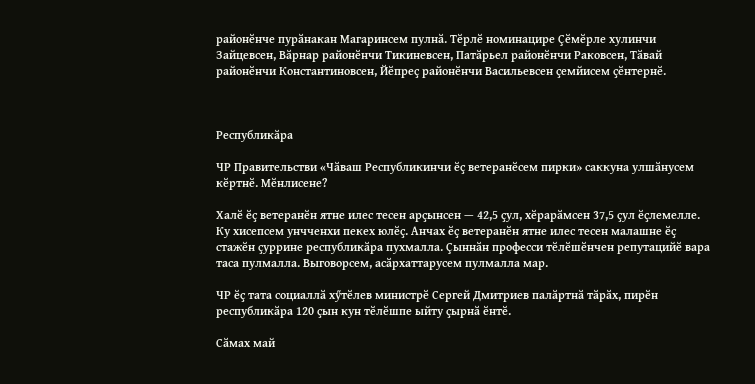районӗнче пурӑнакан Магаринсем пулнӑ. Тӗрлӗ номинацире Ҫӗмӗрле хулинчи Зайцевсен, Вӑрнар районӗнчи Тикиневсен, Патӑрьел районӗнчи Раковсен, Тӑвай районӗнчи Константиновсен, Йӗпреҫ районӗнчи Васильевсен ҫемйисем ҫӗнтернӗ.



Республикӑра

ЧР Правительстви «Чӑваш Республикинчи ӗҫ ветеранӗсем пирки» саккуна улшӑнусем кӗртнӗ. Мӗнлисене?

Халӗ ӗҫ ветеранӗн ятне илес тесен арҫынсен — 42,5 ҫул, хӗрарӑмсен 37,5 ҫул ӗҫлемелле. Ку хисепсем унчченхи пекех юлӗҫ. Анчах ӗҫ ветеранӗн ятне илес тесен малашне ӗҫ стажӗн ҫуррине республикӑра пухмалла. Ҫыннӑн професси тӗлӗшӗнчен репутацийӗ вара таса пулмалла. Выговорсем, асӑрхаттарусем пулмалла мар.

ЧР ӗҫ тата социаллӑ хӳтӗлев министрӗ Сергей Дмитриев палӑртнӑ тӑрӑх, пирӗн республикӑра 120 ҫын кун тӗлӗшпе ыйту ҫырнӑ ӗнтӗ.

Сӑмах май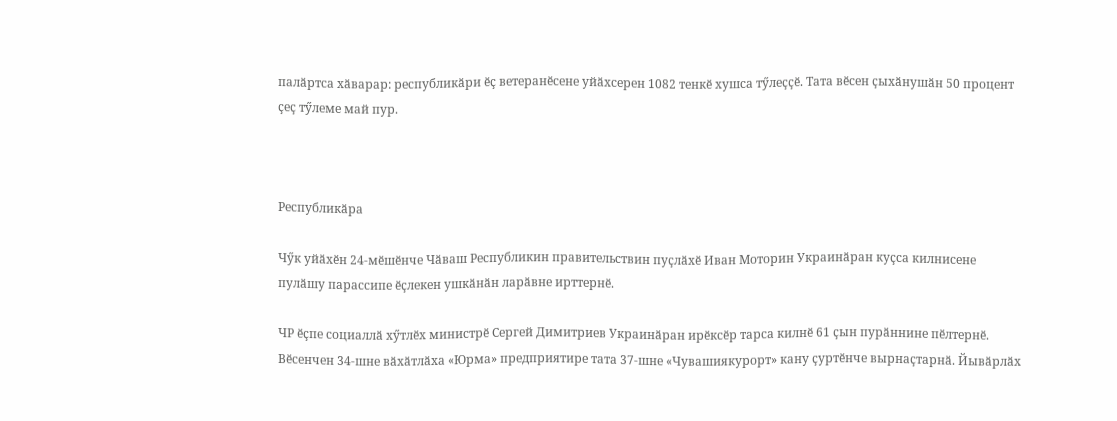палӑртса хӑварар: республикӑри ӗҫ ветеранӗсене уйӑхсерен 1082 тенкӗ хушса тӳлеҫҫӗ. Тата вӗсен ҫыхӑнушӑн 50 процент ҫеҫ тӳлеме май пур.



Республикӑра

Чӳк уйӑхӗн 24-мӗшӗнче Чӑваш Республикин правительствин пуҫлӑхӗ Иван Моторин Украинӑран куҫса килнисене пулӑшу парассипе ӗҫлекен ушкӑнӑн ларӑвне ирттернӗ.

ЧР ӗҫпе социаллӑ хӳтлӗх министрӗ Сергей Димитриев Украинӑран ирӗксӗр тарса килнӗ 61 ҫын пурӑннине пӗлтернӗ. Вӗсенчен 34-шне вӑхӑтлӑха «Юрма» предприятире тата 37-шне «Чувашиякурорт» кану ҫуртӗнче вырнаҫтарнӑ. Йывӑрлӑх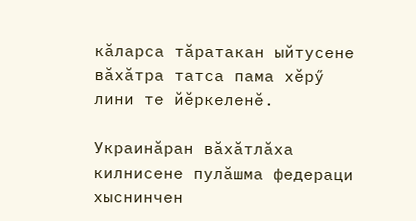кӑларса тӑратакан ыйтусене вӑхӑтра татса пама хӗрӳ лини те йӗркеленӗ.

Украинӑран вӑхӑтлӑха килнисене пулӑшма федераци хыснинчен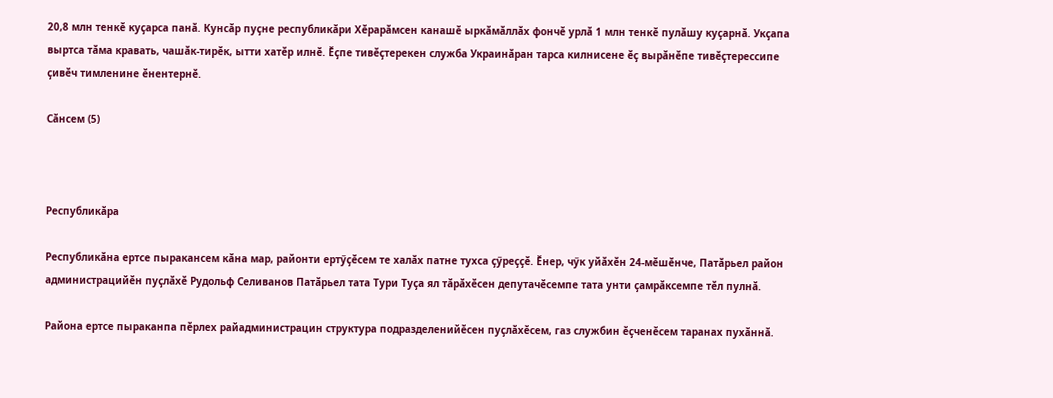20,8 млн тенкӗ куҫарса панӑ. Кунсӑр пуҫне республикӑри Хӗрарӑмсен канашӗ ыркӑмӑллӑх фончӗ урлӑ 1 млн тенкӗ пулӑшу куҫарнӑ. Укҫапа выртса тӑма кравать, чашӑк-тирӗк, ытти хатӗр илнӗ. Ӗҫпе тивӗҫтерекен служба Украинӑран тарса килнисене ӗҫ вырӑнӗпе тивӗҫтерессипе ҫивӗч тимленине ӗнентернӗ.

Сӑнсем (5)



Республикӑра

Республикӑна ертсе пыракансем кӑна мар, районти ертӳҫӗсем те халӑх патне тухса ҫӳреҫҫӗ. Ӗнер, чӳк уйӑхӗн 24-мӗшӗнче, Патӑрьел район администрацийӗн пуҫлӑхӗ Рудольф Селиванов Патӑрьел тата Тури Туҫа ял тӑрӑхӗсен депутачӗсемпе тата унти ҫамрӑксемпе тӗл пулнӑ.

Района ертсе пыраканпа пӗрлех райадминистрацин структура подразделенийӗсен пуҫлӑхӗсем, газ службин ӗҫченӗсем таранах пухӑннӑ.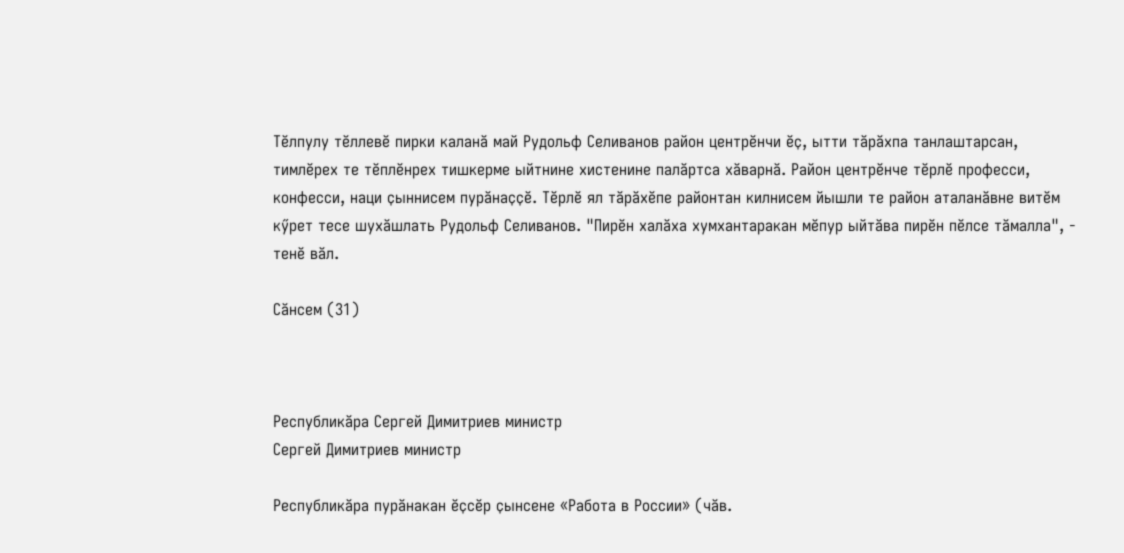Тӗлпулу тӗллевӗ пирки каланӑ май Рудольф Селиванов район центрӗнчи ӗҫ, ытти тӑрӑхпа танлаштарсан, тимлӗрех те тӗплӗнрех тишкерме ыйтнине хистенине палӑртса хӑварнӑ. Район центрӗнче тӗрлӗ професси, конфесси, наци ҫыннисем пурӑнаҫҫӗ. Тӗрлӗ ял тӑрӑхӗпе районтан килнисем йышли те район аталанӑвне витӗм кӳрет тесе шухӑшлать Рудольф Селиванов. "Пирӗн халӑха хумхантаракан мӗпур ыйтӑва пирӗн пӗлсе тӑмалла", - тенӗ вӑл.

Сӑнсем (31)



Республикӑра Сергей Димитриев министр
Сергей Димитриев министр

Республикӑра пурӑнакан ӗҫсӗр ҫынсене «Работа в России» (чӑв.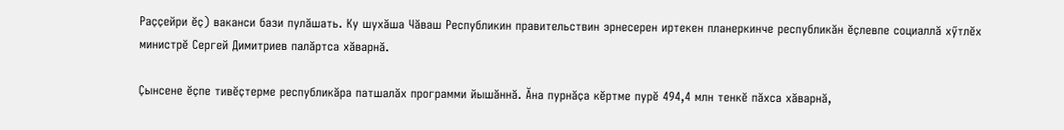Раҫҫейри ӗҫ) ваканси бази пулӑшать. Ку шухӑша Чӑваш Республикин правительствин эрнесерен иртекен планеркинче республикӑн ӗҫлевпе социаллӑ хӳтлӗх министрӗ Сергей Димитриев палӑртса хӑварнӑ.

Ҫынсене ӗҫпе тивӗҫтерме республикӑра патшалӑх программи йышӑннӑ. Ӑна пурнӑҫа кӗртме пурӗ 494,4 млн тенкӗ пӑхса хӑварнӑ,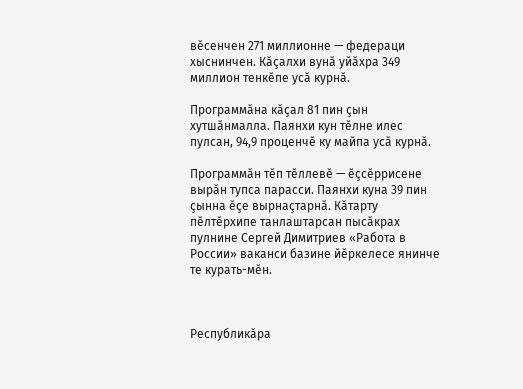вӗсенчен 271 миллионне — федераци хыснинчен. Кӑҫалхи вунӑ уйӑхра 349 миллион тенкӗпе усӑ курнӑ.

Программӑна кӑҫал 81 пин ҫын хутшӑнмалла. Паянхи кун тӗлне илес пулсан, 94,9 проценчӗ ку майпа усӑ курнӑ.

Программӑн тӗп тӗллевӗ — ӗҫсӗррисене вырӑн тупса парасси. Паянхи куна 39 пин ҫынна ӗҫе вырнаҫтарнӑ. Кӑтарту пӗлтӗрхипе танлаштарсан пысӑкрах пулнине Сергей Димитриев «Работа в России» ваканси базине йӗркелесе янинче те курать-мӗн.



Республикӑра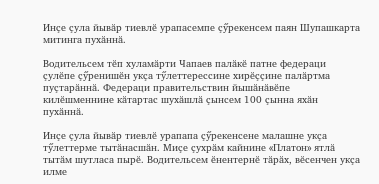Инҫе ҫула йывӑр тиевлӗ урапасемпе ҫӳрекенсем паян Шупашкарта митинга пухӑннӑ.

Водительсем тӗп хуламӑрти Чапаев палӑкӗ патне федераци ҫулӗпе ҫӳренишӗн укҫа тӳлеттерессине хирӗҫҫине палӑртма пуҫтарӑннӑ. Федераци правительствин йышӑнӑвӗпе килӗшменнине кӑтартас шухӑшлӑ ҫынсем 100 ҫынна яхӑн пухӑннӑ.

Инҫе ҫула йывӑр тиевлӗ урапапа ҫӳрекенсене малашне укҫа тӳлеттерме тытӑнасшӑн. Миҫе ҫухрӑм кайнине «Платон» ятлӑ тытӑм шутласа пырӗ. Водительсем ӗнентернӗ тӑрӑх, вӗсенчен укҫа илме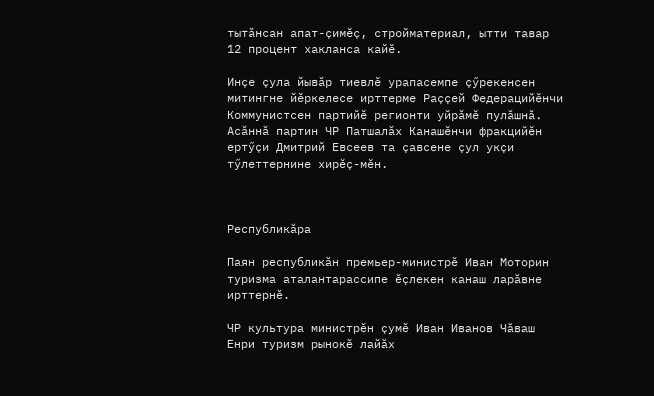тытӑнсан апат-ҫимӗҫ, стройматериал, ытти тавар 12 процент хакланса кайӗ.

Инҫе ҫула йывӑр тиевлӗ урапасемпе ҫӳрекенсен митингне йӗркелесе ирттерме Раҫҫей Федерацийӗнчи Коммунистсен партийӗ регионти уйрӑмӗ пулӑшнӑ. Асӑннӑ партин ЧР Патшалӑх Канашӗнчи фракцийӗн ертӳҫи Дмитрий Евсеев та ҫавсене ҫул укҫи тӳлеттернине хирӗҫ-мӗн.



Республикӑра

Паян республикӑн премьер-министрӗ Иван Моторин туризма аталантарассипе ӗҫлекен канаш ларӑвне ирттернӗ.

ЧР культура министрӗн ҫумӗ Иван Иванов Чӑваш Енри туризм рынокӗ лайӑх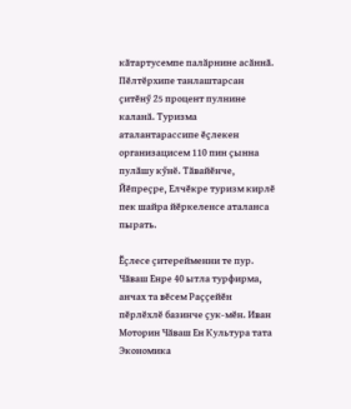кӑтартусемпе палӑрнине асӑннӑ. Пӗлтӗрхипе танлаштарсан ҫитӗнӳ 25 процент пулнине каланӑ. Туризма аталантарассипе ӗҫлекен организацисем 110 пин ҫынна пулӑшу кӳнӗ. Тӑвайӗнче, Йӗпреҫре, Елчӗкре туризм кирлӗ пек шайра йӗркеленсе аталанса пырать.

Ӗҫлесе ҫитерейменни те пур. Чӑваш Енре 40 ытла турфирма, анчах та вӗсем Раҫҫейӗн пӗрлӗхлӗ базинче ҫук-мӗн. Иван Моторин Чӑваш Ен Культура тата Экономика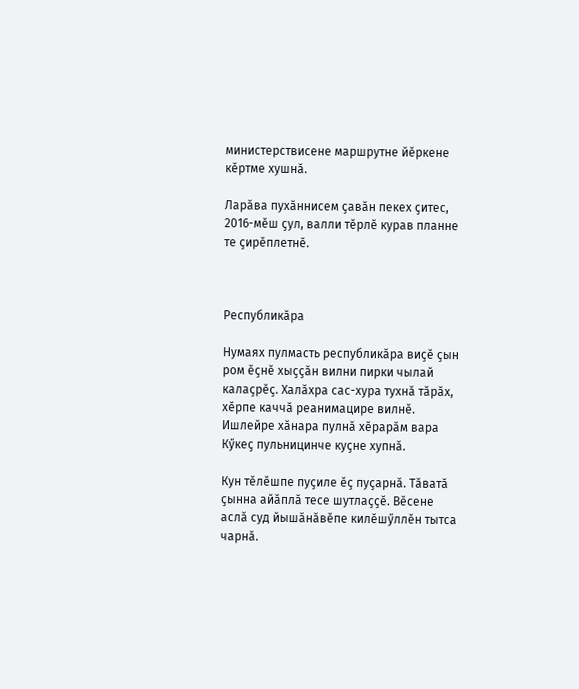министерствисене маршрутне йӗркене кӗртме хушнӑ.

Ларӑва пухӑннисем ҫавӑн пекех ҫитес, 2016-мӗш ҫул, валли тӗрлӗ курав планне те ҫирӗплетнӗ.



Республикӑра

Нумаях пулмасть республикӑра виҫӗ ҫын ром ӗҫнӗ хыҫҫӑн вилни пирки чылай калаҫрӗҫ. Халӑхра сас-хура тухнӑ тӑрӑх, хӗрпе каччӑ реанимацире вилнӗ. Ишлейре хӑнара пулнӑ хӗрарӑм вара Кӳкеҫ пульницинче куҫне хупнӑ.

Кун тӗлӗшпе пуҫиле ӗҫ пуҫарнӑ. Тӑватӑ ҫынна айӑплӑ тесе шутлаҫҫӗ. Вӗсене аслӑ суд йышӑнӑвӗпе килӗшӳллӗн тытса чарнӑ.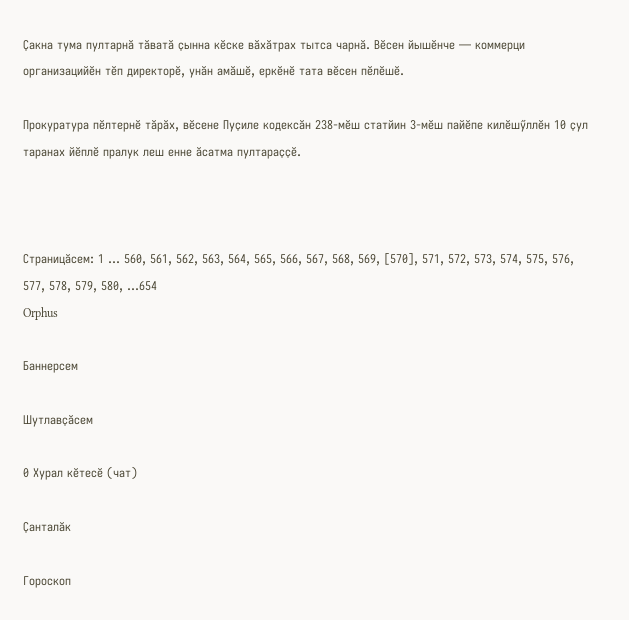Ҫакна тума пултарнӑ тӑватӑ ҫынна кӗске вӑхӑтрах тытса чарнӑ. Вӗсен йышӗнче — коммерци организацийӗн тӗп директорӗ, унӑн амӑшӗ, еркӗнӗ тата вӗсен пӗлӗшӗ.

Прокуратура пӗлтернӗ тӑрӑх, вӗсене Пуҫиле кодексӑн 238-мӗш статйин 3-мӗш пайӗпе килӗшӳллӗн 10 ҫул таранах йӗплӗ пралук леш енне ӑсатма пултараҫҫӗ.



Страницӑсем: 1 ... 560, 561, 562, 563, 564, 565, 566, 567, 568, 569, [570], 571, 572, 573, 574, 575, 576, 577, 578, 579, 580, ...654
Orphus

Баннерсем

Шутлавҫӑсем

0 Хурал кӗтесӗ (чат)

Ҫанталӑк

Гороскоп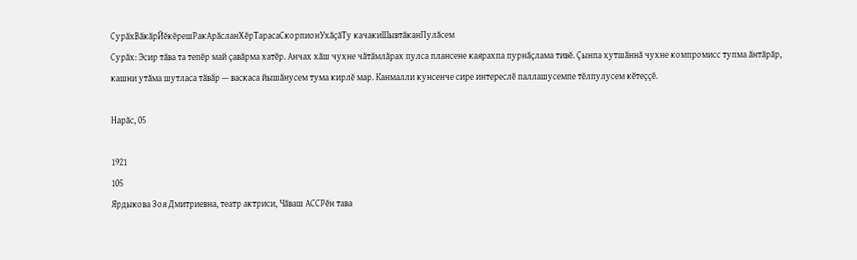СурӑхВӑкӑрЙӗкӗрешРакАрӑсланХӗрТарасаСкорпионУхӑҫӑТу качакиШывтӑканПулӑсем
Сурӑх: Эсир тӑва та тепӗр май ҫавӑрма хатӗр. Анчах хӑш чухне чӑтӑмлӑрах пулса плансене каярахпа пурнӑҫлама тивӗ. Ҫынпа хутшӑннӑ чухне компромисс тупма ӑнтӑрӑр, кашни утӑма шутласа тӑвӑр — васкаса йышӑнусем тума кирлӗ мар. Канмалли кунсенче сире интереслӗ паллашусемпе тӗлпулусем кӗтеҫҫӗ.

Нарӑс, 05

1921
105
Ярдыкова Зоя Дмитриевна, театр актриси, Чӑваш АССРӗн тава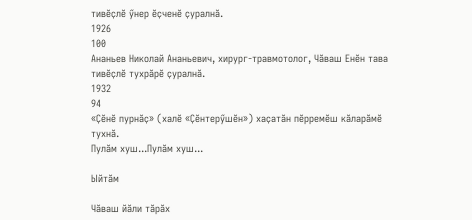тивӗҫлӗ ӳнер ӗҫченӗ ҫуралнӑ.
1926
100
Ананьев Николай Ананьевич, хирург-травмотолог, Чӑваш Енӗн тава тивӗҫлӗ тухрӑрӗ ҫуралнӑ.
1932
94
«Ҫӗнӗ пурнӑҫ» (халӗ «Ҫӗнтерӳшӗн») хаҫатӑн пӗрремӗш кӑларӑмӗ тухнӑ.
Пулӑм хуш...Пулӑм хуш...

Ыйтӑм

Чӑваш йӑли тӑрӑх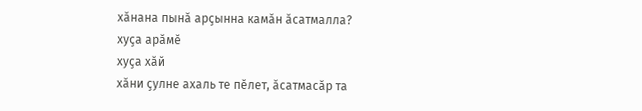хӑнана пынӑ арҫынна камӑн ӑсатмалла?
хуҫа арӑмӗ
хуҫа хӑй
хӑни ҫулне ахаль те пӗлет, ӑсатмасӑр та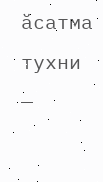ӑсатма тухни —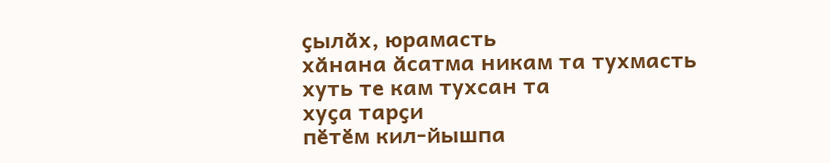ҫылӑх, юрамасть
хӑнана ӑсатма никам та тухмасть
хуть те кам тухсан та
хуҫа тарҫи
пӗтӗм кил-йышпа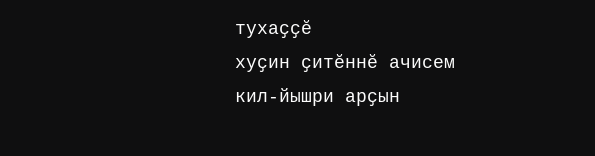тухаҫҫӗ
хуҫин ҫитӗннӗ ачисем
кил-йышри арҫын